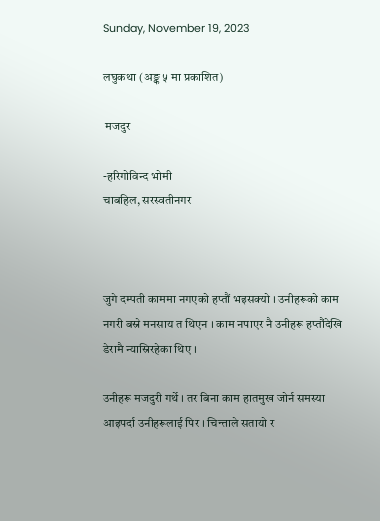Sunday, November 19, 2023

लघुकथा (अङ्क ५ मा प्रकाशित)

 मजदुर

-हरिगोविन्द भोमी
चाबहिल, सरस्वतीनगर



जुगे दम्पती काममा नगएको हप्तौं भइसक्यो । उनीहरूको काम नगरी बस्ने मनसाय त थिएन । काम नपाएर नै उनीहरू हप्तौंदेखि डेरामै न्यास्रिरहेका थिए ।

उनीहरू मजदुरी गर्थे । तर बिना काम हातमुख जोर्न समस्या आइपर्दा उनीहरूलाई पिर । चिन्ताले सतायो र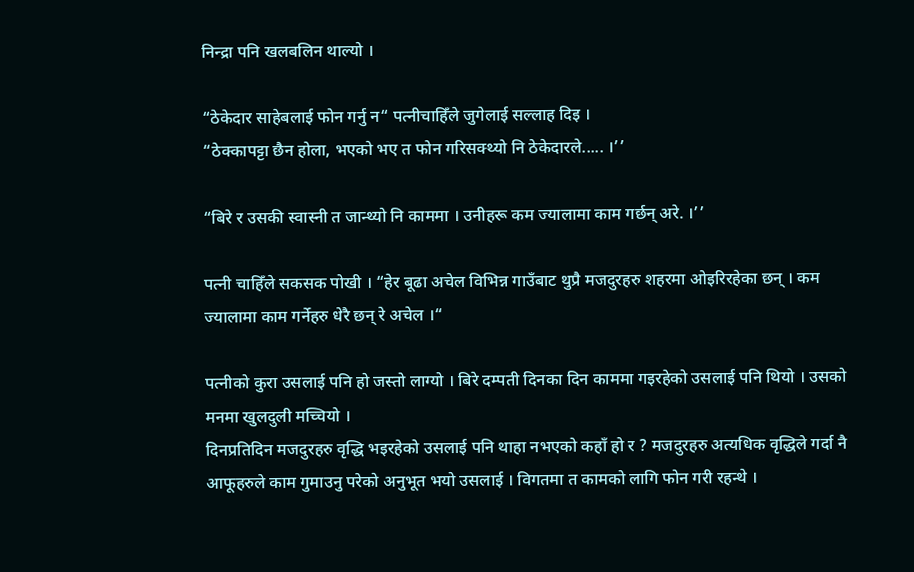निन्द्रा पनि खलबलिन थाल्यो ।

“ठेकेदार साहेबलाई फोन गर्नु न“ पत्नीचाहिँले जुगेलाई सल्लाह दिइ ।
“ठेक्कापट्टा छैन होला, भएको भए त फोन गरिसक्थ्यो नि ठेकेदारले..... ।’’

“बिरे र उसकी स्वास्नी त जान्थ्यो नि काममा । उनीहरू कम ज्यालामा काम गर्छन् अरे. ।’’

पत्नी चाहिँले सकसक पोखी । “हेर बूढा अचेल विभिन्न गाउँबाट थुप्रै मजदुरहरु शहरमा ओइरिरहेका छन् । कम ज्यालामा काम गर्नेहरु धेरै छन् रे अचेल ।“

पत्नीको कुरा उसलाई पनि हो जस्तो लाग्यो । बिरे दम्पती दिनका दिन काममा गइरहेको उसलाई पनि थियो । उसको मनमा खुलदुली मच्चियो ।
दिनप्रतिदिन मजदुरहरु वृद्धि भइरहेको उसलाई पनि थाहा नभएको कहाँ हो र ? मजदुरहरु अत्यधिक वृद्धिले गर्दा नै आफूहरुले काम गुमाउनु परेको अनुभूत भयो उसलाई । विगतमा त कामको लागि फोन गरी रहन्थे ।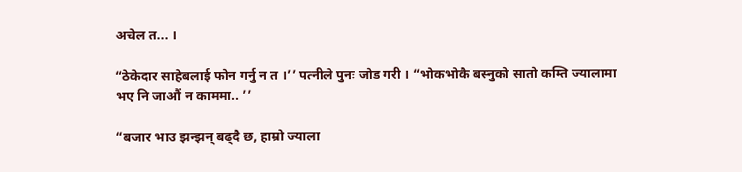अचेल त... ।

“ठेकेदार साहेबलाई फोन गर्नु न त ।’’ पत्नीले पुनः जोड गरी । “भोकभोकै बस्नुको सातो कम्ति ज्यालामा भए नि जाऔं न काममा.. ’’

“बजार भाउ झन्झन् बढ्दै छ, हाम्रो ज्याला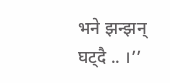भने झन्झन् घट्दै .. ।’’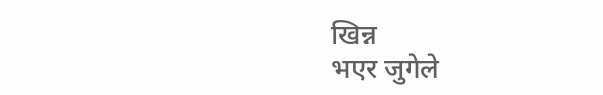खिन्न
भएर जुगेले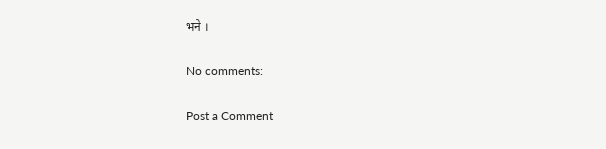भने ।

No comments:

Post a Comment